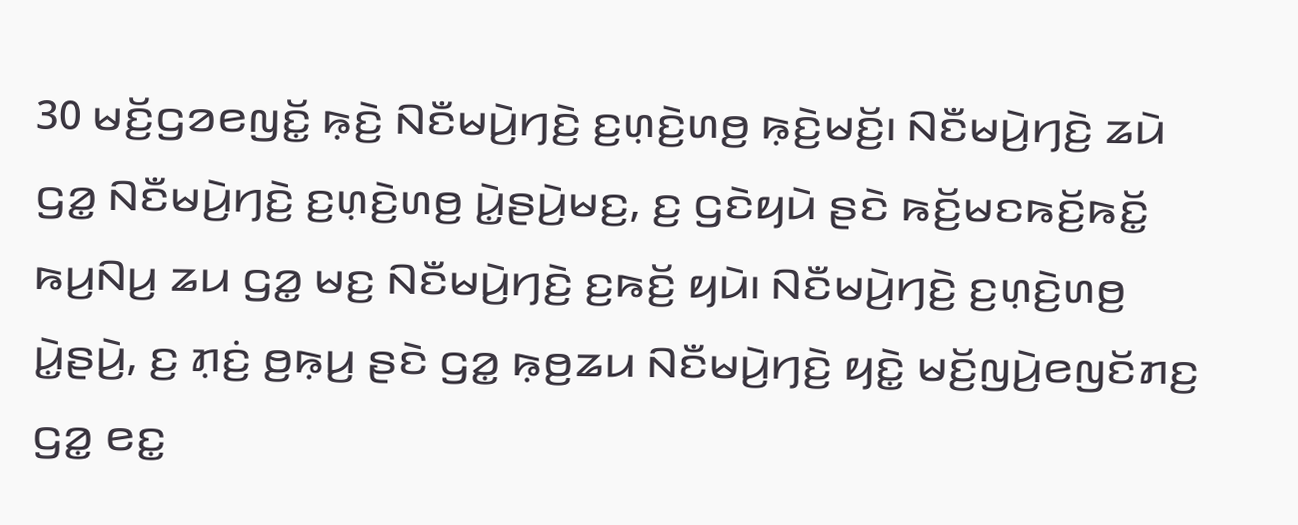30 ꤗꤢꤩ꤬ꤞꤤꤕꤜꤢꤩ꤭ ꤒ꤫ꤢꤧ꤬ ꤡꤢꤪꤗꤣꤧ꤬ꤚꤢꤧ꤬ ꤢ꤬ꤛ꤫ꤢꤧ꤬ꤛꤥ꤬ ꤒ꤫ꤢꤧ꤬ꤗꤢꤩ꤬꤯ ꤡꤢꤪꤗꤣꤧ꤬ꤚꤢꤧ꤬ ꤘꤣꤧ ꤞꤤ꤭ ꤡꤢꤪꤗꤣꤧ꤬ꤚꤢꤧ꤬ ꤢ꤬ꤛ꤫ꤢꤧ꤬ꤛꤥ꤬ ꤣꤧ꤭ꤔꤣꤧ꤬ꤗꤢ꤬, ꤢ꤬ ꤞꤢꤧꤟꤣꤧ ꤔꤢꤧ ꤒꤢꤩ꤬ꤗꤢꤒꤢꤩ꤬ꤒꤢꤩ꤭ ꤒꤣ꤬ꤡꤣ꤬ ꤘꤣ ꤞꤤ꤭ ꤗꤢ꤬ ꤡꤢꤪꤗꤣꤧ꤬ꤚꤢꤧ꤬ ꤢ꤬ꤒꤢꤩ꤬ ꤟꤣꤧ꤯ ꤡꤢꤪꤗꤣꤧ꤬ꤚꤢꤧ꤬ ꤢ꤬ꤛ꤫ꤢꤧ꤬ꤛꤥ꤬ ꤣꤧ꤭ꤔꤣꤧ꤬, ꤢ꤬ ꤊ꤫ꤢꤦ꤬ ꤥ꤬ꤒ꤫ꤣ꤬ ꤔꤢꤧ ꤞꤤ꤭ ꤒ꤫ꤥ꤬ꤘꤣ ꤡꤢꤪꤗꤣꤧ꤬ꤚꤢꤧ꤬ ꤟꤢꤧ꤭ ꤗꤢꤩ꤬ꤜꤣꤧ꤬ꤕꤜꤢꤩꤊꤢ꤬ ꤞꤤ꤭ ꤕꤢ꤭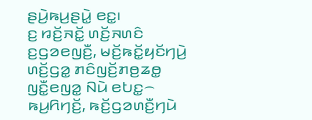ꤔꤣꤧ꤬ꤒꤣ꤬ꤔꤣꤧ꤭ ꤕꤢ꤭꤯
ꤢ꤬ ꤙꤢꤩ꤬ꤏꤢꤩ꤭ ꤛꤢꤩ꤬ꤏꤛꤢꤨ ꤢ꤬ꤞꤤꤕꤜꤢꤪ꤬, ꤗꤢꤩ꤬ꤒꤢꤩ꤭ꤟꤢꤩꤚꤣꤧ꤬ ꤛꤢꤩ꤬ꤞꤤ꤭ ꤊꤢꤨꤜꤢꤩ꤬ꤊꤥ꤬ꤘꤥ꤭ ꤜꤢꤪ꤭ꤕꤜꤤ꤭ ꤡꤣꤧ ꤕꤝꤢ꤭꤮ ꤒꤣ꤬ꤖꤚꤢꤩ꤬, ꤒꤢꤩ꤬ꤞꤤꤛꤢꤪ꤬ꤚꤣꤧ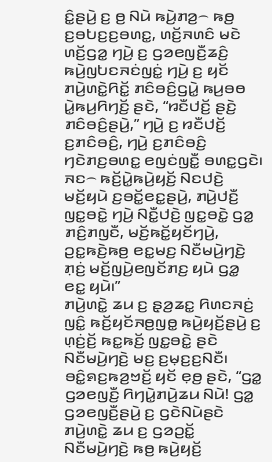ꤢꤨ꤭ꤔꤣꤧ꤬ ꤢ꤬ ꤥ꤬ ꤡꤣꤧ ꤒꤣꤧ꤬ꤊꤤ꤬꤮ ꤒꤥ꤬ ꤢ꤬ꤋꤝꤢ꤬ꤢ꤬ꤋꤛꤢ꤭, ꤛꤢꤩ꤬ꤏꤛꤢꤨ ꤗꤢꤧ ꤛꤢꤩ꤬ꤞꤤ꤭ ꤚꤣꤧ꤬ ꤢ꤬ ꤞꤤꤕꤜꤢꤪ꤬ꤘꤢꤨ꤬ ꤒꤣꤧ꤬ꤜꤝꤢꤏꤢꤦꤜꤢꤦ꤭ ꤚꤣꤧ꤬ ꤢ꤬ ꤟꤢꤩ ꤊꤣꤧ꤬ꤛꤢꤧ꤭ꤖꤢꤩ꤭ ꤊꤢꤨꤋꤢꤨ꤬ꤞꤣꤧ꤭ ꤒꤣ꤬ꤋꤥ ꤣꤧ꤭ꤒꤣ꤬ꤖꤚꤢꤩ꤬ ꤔꤢꤧ, “ꤙꤢꤪꤓꤢꤩ꤬ ꤔꤢꤧ꤬ ꤊꤢꤨꤋꤢꤨ꤬ꤔꤣꤧ꤬,” ꤚꤣꤧ꤬ ꤢ꤬ ꤙꤢꤪꤓꤢꤩ꤬ ꤢ꤬ꤊꤢꤨꤋꤢꤨ꤬, ꤚꤣꤧ꤬ ꤢ꤬ꤊꤢꤨꤋꤢꤨ꤬ ꤚꤢꤧꤊꤢ꤬ꤋꤛꤢ꤭ ꤕꤜꤢꤦꤜꤢꤪ꤭ ꤋꤛꤢ꤭ꤞꤢꤧ꤯
ꤏꤢ꤮ ꤒꤢꤩ꤬ꤣꤧ꤭ꤒꤣꤧ꤬ꤟꤢꤩ꤬ ꤡꤢꤓꤢꤧ꤬ ꤗꤢꤩ꤬ꤟꤣꤧ ꤢ꤬ꤋꤢꤩ꤭ꤕꤢ꤭ꤔꤣꤧ꤬, ꤊꤣꤧ꤬ꤓꤢꤪ꤬ ꤜꤢ꤭ꤋꤢꤧ꤭ ꤚꤣꤧ꤬ ꤡꤢꤪ꤭ꤓꤢꤧ꤬ ꤜꤢ꤭ꤋꤢꤧ꤭ ꤞꤤ꤭ ꤊꤢꤨ꤬ꤊꤜꤢꤪ, ꤗꤢꤩ꤬ꤒꤢꤩ꤭ꤟꤢꤩꤚꤣꤧ꤬, ꤑꤢ꤭ꤒꤢꤧ꤬ꤒꤥ꤬ ꤕꤢ꤭ꤗꤢ꤬ ꤡꤢꤪꤗꤣꤧ꤬ꤚꤢꤧ꤬ ꤊ꤫ꤢꤦ꤬ ꤗꤢꤩ꤬ꤜꤣꤧ꤬ꤕꤜꤢꤩꤊꤢ꤬ ꤟꤣꤧ ꤞꤤ꤭ ꤕꤢ꤭ ꤟꤣꤧ꤯”
ꤊꤣꤧ꤬ꤛꤢꤧ꤭ ꤘꤣ ꤢ꤬ ꤔ꤫ꤤ꤬ꤘꤢ꤭ ꤖꤛꤢꤏꤢꤦ꤬ ꤜꤢꤨ꤭ ꤒꤢꤩ꤬ꤟꤢꤩꤏꤥ꤬ꤜꤥ꤭ ꤒꤣꤧ꤬ꤟꤢꤩ꤬ꤔꤣꤧ꤬ ꤢ꤬ ꤛ꤫ꤢꤦ꤬ꤢꤩ꤬ ꤒꤢ꤭ꤒꤢꤩ꤬ ꤜꤢ꤭ꤋꤢꤧ꤭ ꤔꤢꤧ ꤡꤢꤪꤗꤣꤧ꤬ꤚꤢꤧ꤬ ꤗꤢ꤬ ꤢ꤬ꤗ꤫ꤢ꤬ꤢ꤬ꤡꤢꤪ꤯
ꤋꤢꤨ꤭ꤎꤢ꤬ꤒꤤ꤬ꤠꤢꤩ꤬ ꤟꤢꤩ ꤕ꤫ꤥ꤬ ꤔꤢꤧ, “ꤞꤤ꤭ ꤞꤤꤕꤜꤢꤪ꤬ ꤖꤚꤣꤧ꤭ꤊꤣꤧ꤬ꤘꤣ ꤡꤣꤧ! ꤞꤤ꤭ ꤞꤤꤕꤜꤢꤪ꤬ꤔꤣꤧ꤬ ꤢ꤬ ꤞꤢꤧꤡꤣꤧꤔꤢꤧ ꤊꤣꤧ꤬ꤛꤢꤧ꤭ ꤘꤣ ꤢ꤬ ꤞꤤꤑꤢꤩ꤭ ꤡꤢꤪꤗꤣꤧ꤬ꤚꤢꤧ꤬ ꤒꤥ꤬ ꤒꤣꤧ꤬ꤟꤢꤩ꤬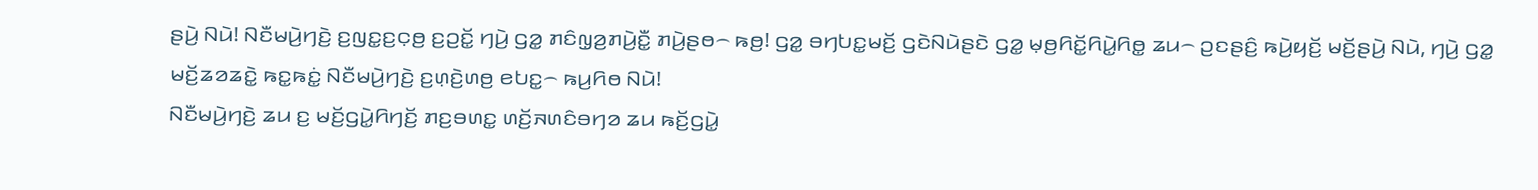ꤔꤣꤧ꤬ ꤡꤣꤧ! ꤡꤢꤪꤗꤣꤧ꤬ꤚꤢꤧ꤬ ꤢ꤬ꤜꤢ꤭ꤢ꤬ꤍ꤫ꤥ꤬ ꤢ꤬ꤑꤢꤩ꤭ ꤚꤣꤧ꤬ ꤞꤤ꤭ ꤊꤢꤨꤜ꤫ꤤ꤬ꤊꤣꤧ꤬ꤢꤪ꤭ ꤊꤣꤧ꤬ꤔꤥ꤮ ꤒꤥ꤬! ꤞꤤ꤭ ꤋꤚꤝꤢ꤭ꤗꤢꤩ꤬ ꤞꤢꤧꤡꤣꤧꤔꤢꤧ ꤞꤤ꤭ ꤗ꤫ꤥ꤬ꤖꤢꤩ꤭ꤖꤣꤧ꤭ꤖꤥ꤭ ꤘꤣ꤮ ꤑꤢꤔꤢꤨ꤬ ꤒꤣꤧ꤬ꤟꤢꤩ꤬ ꤗꤢꤩ꤬ꤔꤣꤧ꤬ ꤡꤣꤧ, ꤚꤣꤧ꤬ ꤞꤤ꤭ ꤗꤢꤩ꤬ꤘꤤꤘꤢꤧ꤭ ꤒꤢ꤭ꤒꤢꤦ꤭ ꤡꤢꤪꤗꤣꤧ꤬ꤚꤢꤧ꤬ ꤢ꤬ꤛ꤫ꤢꤧ꤬ꤛꤥ꤬ ꤕꤝꤢ꤭꤮ ꤒꤣ꤬ꤖꤥ ꤡꤣꤧ!
ꤡꤢꤪꤗꤣꤧ꤬ꤚꤢꤧ꤬ ꤘꤣ ꤢ꤬ ꤗꤢꤩ꤬ꤞꤣꤧ꤭ꤖꤚꤢꤩ꤬ ꤊꤢ꤬ꤋꤛꤢ꤭ ꤛꤢꤩ꤬ꤏꤛꤢꤨꤋꤚꤤ ꤘꤣ ꤒꤢꤩ꤬ꤞꤣꤧ꤭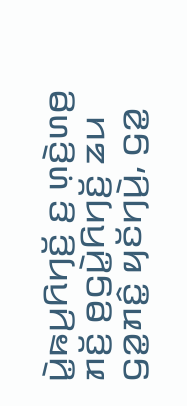ꤣꤧ꤭ꤒꤣ꤬ꤖꤚꤢꤩ꤬ ꤢ꤬ ꤛ꤫ꤢꤧ꤬ꤛꤥ꤬ ꤊꤢꤩ꤬ ꤥ꤬ꤞꤣꤧ꤭ꤖꤚꤢꤩ꤬ ꤘꤣ ꤞꤤ꤭ꤊꤢꤨ꤭ ꤟꤢꤩꤚꤣꤧ꤬, ꤞꤤ꤭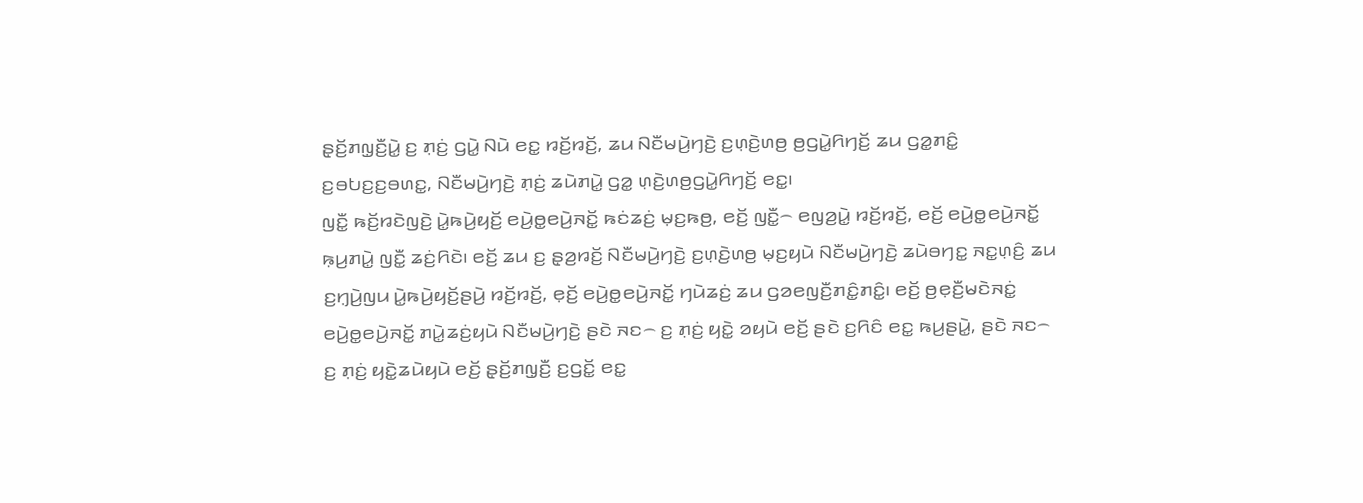ꤔ꤫ꤢꤩ꤬ꤊꤜ꤫ꤢꤪ꤬ꤣꤧ꤭ ꤢ꤬ ꤊ꤫ꤢꤦ꤬ ꤞꤣꤧ꤭ ꤡꤣꤧ ꤕꤢ꤭ ꤙꤢꤩ꤬ꤙꤢꤩ꤬, ꤘꤣ ꤡꤢꤪꤗꤣꤧ꤬ꤚꤢꤧ꤬ ꤢ꤬ꤛ꤫ꤢꤧ꤬ꤛꤥ꤬ ꤥ꤬ꤞꤣꤧ꤭ꤖꤚꤢꤩ꤬ ꤘꤣ ꤞꤤ꤭ꤊꤢꤨ꤭ ꤢ꤬ꤋꤝꤢ꤬ꤢ꤬ꤋꤛꤢ꤭, ꤡꤢꤪꤗꤣꤧ꤬ꤚꤢꤧ꤬ ꤊ꤫ꤢꤦ꤬ ꤘꤣꤧꤊꤣꤧ꤭ ꤞꤤ꤭ ꤛ꤫ꤢꤧ꤬ꤛꤥ꤬ꤞꤣꤧ꤭ꤖꤚꤢꤩ꤬ ꤕꤢ꤭꤯
ꤜꤢꤪ꤭ ꤒꤢꤩ꤬ꤙꤢꤧꤜꤢꤧ꤬ ꤣꤧ꤭ꤒꤣꤧ꤬ꤟꤢꤩ꤬ ꤕꤣꤧ꤬ꤥ꤭ꤕꤣꤧ꤬ꤏꤢꤩ꤭ ꤒꤢꤦꤘꤢꤦ꤬ ꤗ꤫ꤢ꤬ꤒꤥ꤬, ꤕꤢꤩ꤬ ꤜꤢꤪ꤭꤮ ꤕꤜꤤ꤬ꤣꤧ꤭ ꤙꤢꤩ꤬ꤙꤢꤩ꤬, ꤕꤢꤩ꤬ ꤕꤣꤧ꤬ꤥ꤭ꤕꤣꤧ꤬ꤏꤢꤩ꤭ ꤒ꤫ꤣ꤬ꤊꤣꤧ꤭ ꤜꤢꤪ꤭ ꤘꤢꤦ꤬ꤖꤢꤧ꤯ ꤕꤢꤩ꤬ ꤘꤣ ꤢ꤬ ꤔ꤫ꤤ꤬ꤙꤢꤩ꤬ ꤡꤢꤪꤗꤣꤧ꤬ꤚꤢꤧ꤬ ꤢ꤬ꤛ꤫ꤢꤧ꤬ꤛꤥ꤬ ꤗ꤫ꤢ꤬ꤟꤣꤧ ꤡꤢꤪꤗꤣꤧ꤬ꤚꤢꤧ꤬ ꤘꤣꤧꤋꤚꤢ꤭ ꤏꤢ꤭ꤛ꤫ꤢꤨ꤬ ꤘꤣ ꤢ꤬ꤚ꤫ꤣꤧ꤬ꤜꤣ ꤣꤧ꤭ꤒꤣꤧ꤬ꤟꤢꤩ꤬ꤔꤣꤧ꤬ ꤙꤢꤩ꤬ꤙꤢꤩ꤬, ꤕ꤫ꤢꤩ꤬ ꤕꤣꤧ꤬ꤥ꤭ꤕꤣꤧ꤬ꤏꤢꤩ꤭ ꤚꤣꤧꤘꤢꤦ꤬ ꤘꤣ ꤞꤤꤕꤜꤢꤪ꤬ꤊꤢꤨ꤭ꤊꤢꤨ꤭꤯ ꤕꤢꤩ꤬ ꤥ꤬ꤕ꤫ꤢꤪ꤬ꤗꤢꤧꤏꤢꤦ꤭ ꤕꤣꤧ꤬ꤥ꤭ꤕꤣꤧ꤬ꤏꤢꤩ꤭ ꤊꤣꤧ꤭ꤘꤢꤦ꤬ꤟꤣꤧ ꤡꤢꤪꤗꤣꤧ꤬ꤚꤢꤧ꤬ ꤔꤢꤧ ꤏꤢ꤮ ꤢ꤬ ꤊ꤫ꤢꤦ꤬ ꤟꤢꤧ꤭ ꤤꤟꤣꤧ ꤕꤢꤩ꤬ ꤔꤢꤧ ꤢ꤬ꤖꤢꤨ ꤕꤢ꤭ ꤒꤣ꤬ꤔꤣꤧ꤭, ꤔꤢꤧ ꤏꤢ꤮ ꤢ꤬ ꤊ꤫ꤢꤦ꤬ ꤟꤢꤧ꤭ꤘꤣꤧꤟꤣꤧ ꤕꤢꤩ꤬ ꤔ꤫ꤢꤩ꤬ꤊꤜ꤫ꤢꤪ꤬ ꤢ꤬ꤞꤢꤩ꤭ ꤕꤢ꤭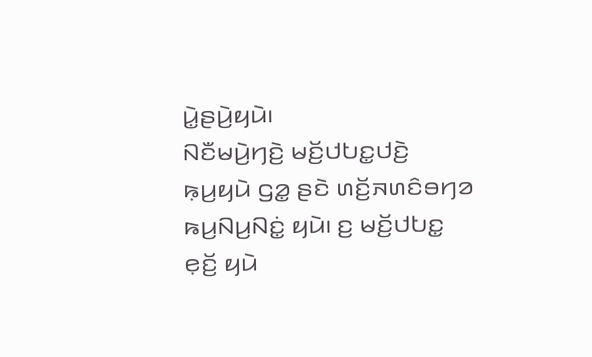ꤣꤧ꤭ꤔꤣꤧ꤬ꤟꤣꤧ꤯
ꤡꤢꤪꤗꤣꤧ꤬ꤚꤢꤧ꤬ ꤗꤢꤩ꤬ꤓꤝꤢ꤭ꤓꤢꤧ꤬ ꤒ꤫ꤣ꤬ꤟꤣꤧ ꤞꤤ꤭ ꤔꤢꤧ ꤛꤢꤩ꤬ꤏꤛꤢꤨꤋꤚꤤ ꤒꤣ꤬ꤡꤣ꤬ꤡꤢꤦ꤭ ꤟꤣꤧ꤯ ꤢ꤬ ꤗꤢꤩ꤬ꤓꤝꤢ꤭ ꤕ꤫ꤢꤩ꤬ ꤟꤣꤧ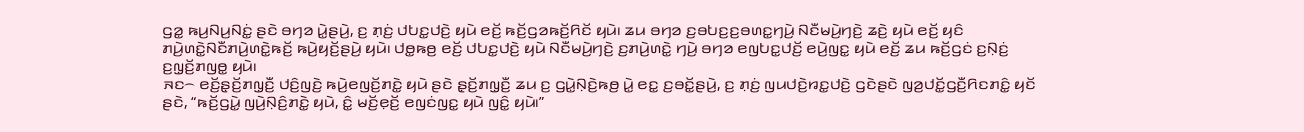ꤞꤤ꤭ ꤒꤣ꤬ꤡꤣ꤬ꤡꤢꤦ꤭ ꤔꤢꤧ ꤋꤚꤤ ꤣꤧ꤭ꤔꤣꤧ꤬, ꤢ꤬ ꤊ꤫ꤢꤦ꤬ ꤓꤝꤢ꤭ꤓꤢꤧ꤬ ꤟꤣꤧ ꤕꤢꤩ꤬ ꤒꤢꤩ꤬ꤞꤤꤒꤢꤩ꤬ꤖꤢꤩ ꤟꤣꤧ꤯ ꤘꤣ ꤋꤚꤤ ꤢ꤬ꤋꤝꤢ꤬ꤢ꤬ꤋꤛꤢ꤭ꤚꤣꤧ꤬ ꤡꤢꤪꤗꤣꤧ꤬ꤚꤢꤧ꤬ ꤘꤢꤧ꤬ ꤟꤣꤧ ꤕꤢꤩ꤬ ꤟꤢꤨ ꤊꤣꤧ꤬ꤛꤢꤧ꤭ꤡꤢꤪꤊꤣꤧ꤬ꤛꤢꤧ꤭ꤒꤢꤩ꤬ ꤒꤣꤧ꤬ꤟꤢꤩ꤬ꤔꤣꤧ꤬ ꤟꤣꤧ꤯ ꤓꤥ꤭ꤒꤥ꤬ ꤕꤢꤩ꤬ ꤓꤝꤢ꤭ꤓꤢꤧ꤬ ꤟꤣꤧ ꤡꤢꤪꤗꤣꤧ꤬ꤚꤢꤧ꤬ ꤢ꤬ꤊꤣꤧ꤬ꤛꤢꤧ꤭ ꤚꤣꤧ꤬ ꤋꤚꤤ ꤕꤜꤝꤢ꤭ꤓꤢꤩ꤬ ꤕꤣꤧ꤬ꤜꤢ꤭ ꤟꤣꤧ ꤕꤢꤩ꤬ ꤘꤣ ꤒꤢꤩ꤬ꤞꤢꤦ ꤢ꤬ꤡ꤫ꤢꤦ꤬ ꤢ꤬ꤜ꤫ꤢꤩ꤬ꤊꤜꤥ꤭ ꤟꤣꤧ꤯
ꤏꤢ꤮ ꤕꤢꤩ꤬ꤔ꤫ꤢꤩ꤬ꤊꤜ꤫ꤢꤪ꤬ ꤓꤢꤨ꤬ꤜꤢꤧ꤬ ꤒꤣꤧ꤬ꤕꤜꤢꤩ꤬ꤊꤢꤧ꤭ ꤟꤣꤧ ꤔꤢꤧ ꤔ꤫ꤢꤩ꤬ꤊꤜ꤫ꤢꤪ꤬ ꤘꤣ ꤢ꤬ ꤞꤣꤧ꤭ꤡ꤫ꤢꤧ꤬ꤒꤥ꤬ ꤣꤧ꤭ ꤕꤢ꤭ ꤢ꤬ꤋꤢꤩ꤭ꤔꤣꤧ꤬, ꤢ꤬ ꤊ꤫ꤢꤦ꤬ ꤜꤣꤓꤢꤧ꤬ꤙꤢ꤭ꤓꤢꤧ꤬ ꤞꤢꤧꤔꤢꤧ ꤜꤤ꤬ꤓꤢꤩ꤭ꤞꤢꤪ꤬ꤖꤢꤊꤢꤨ꤭ ꤟꤢꤩ ꤔꤢꤧ, “ꤒꤢꤩ꤬ꤞꤣꤧ꤭ ꤜꤣꤧ꤬ꤡ꤫ꤢꤨ꤬ꤊꤢꤧ꤭ ꤟꤣꤧ, ꤢꤨ꤭ ꤗꤢꤩ꤬ꤕ꤫ꤢꤩ꤬ ꤕꤜꤢꤦꤜꤢ꤭ ꤟꤣꤧ ꤜꤢꤨ꤭ ꤟꤣꤧ꤯”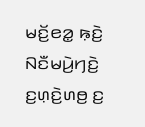ꤗꤢꤩ꤬ꤕꤤ꤭ ꤒ꤫ꤢꤧ꤬ ꤡꤢꤪꤗꤣꤧ꤬ꤚꤢꤧ꤬ ꤢ꤬ꤛ꤫ꤢꤧ꤬ꤛꤥ꤬ ꤢ꤬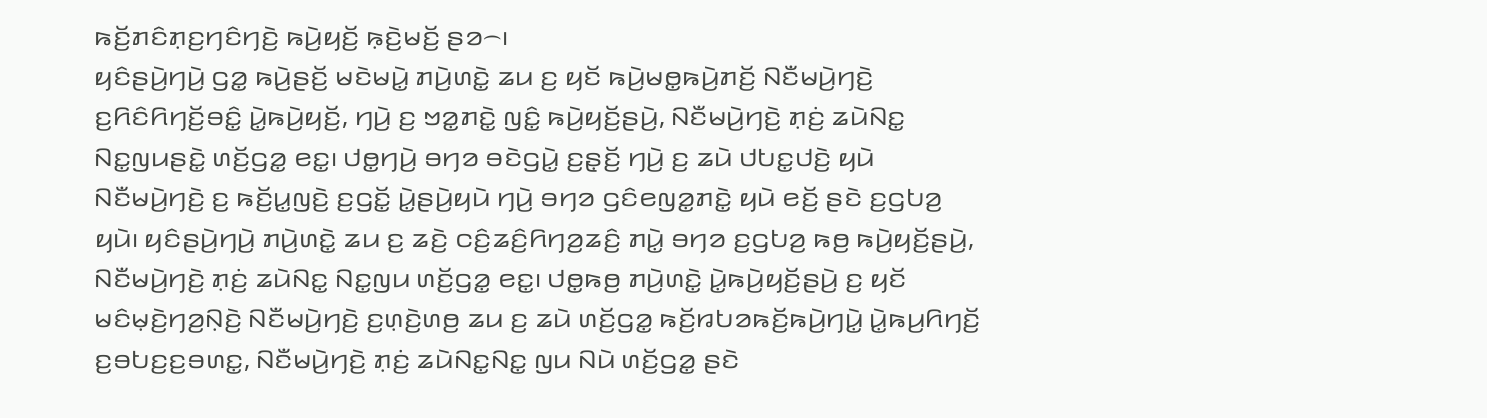ꤒꤢꤩ꤬ꤊꤢꤨꤊ꤫ꤢ꤬ꤚꤢꤨꤚꤢꤧ꤬ ꤒꤣꤧ꤬ꤟꤢꤩ꤬ ꤒ꤫ꤢꤧ꤬ꤗꤢꤩ꤬ ꤔꤤ꤮꤯
ꤟꤢꤨꤔꤣꤧ꤬ꤚꤣꤧ꤬ ꤞꤤ꤭ ꤒꤣꤧ꤬ꤔꤢꤩ꤬ ꤗꤢꤧꤗꤣꤧ꤭ ꤊꤣꤧ꤬ꤛꤢꤧ꤭ ꤘꤣ ꤢ꤬ ꤟꤢꤩ ꤒꤣꤧ꤬ꤗꤥ꤭ꤒꤣꤧ꤬ꤊꤢꤩ꤬ ꤡꤢꤪꤗꤣꤧ꤬ꤚꤢꤧ꤬ ꤢ꤬ꤖꤢꤨꤖꤚꤢꤩ꤬ꤋꤢꤨ꤭ ꤣꤧ꤭ꤒꤣꤧ꤬ꤟꤢꤩ꤬, ꤚꤣꤧ꤬ ꤢ꤬ ꤠꤤ꤭ꤊꤢꤧ꤭ ꤜꤢꤨ꤭ ꤒꤣꤧ꤬ꤟꤢꤩ꤬ꤔꤣꤧ꤬, ꤡꤢꤪꤗꤣꤧ꤬ꤚꤢꤧ꤬ ꤊ꤫ꤢꤦ꤬ ꤘꤣꤧꤡꤢ꤭ ꤡꤢ꤭ꤜꤣꤔꤢꤧ꤭ ꤛꤢꤩ꤬ꤞꤤ꤭ ꤕꤢ꤭꤯ ꤓꤥ꤭ꤚꤣꤧ꤬ ꤋꤚꤤ ꤋꤢꤧꤞꤣꤧ꤭ ꤢ꤬ꤔ꤫ꤢꤩ꤬ ꤚꤣꤧ꤬ ꤢ꤬ ꤘꤣꤧ ꤓꤝꤢ꤭ꤓꤢꤧ꤬ ꤟꤣꤧ ꤡꤢꤪꤗꤣꤧ꤬ꤚꤢꤧ꤬ ꤢ꤬ ꤒꤢꤩ꤬ꤣ꤭ꤜꤢꤧ꤬ ꤢ꤬ꤞꤢꤩ꤭ ꤣꤧ꤭ꤔꤣꤧ꤬ꤟꤣꤧ ꤚꤣꤧ꤬ ꤋꤚꤤ ꤞꤢꤨꤕꤜꤤ꤭ꤊꤢꤧ꤭ ꤟꤣꤧ ꤕꤢꤩ꤬ ꤔꤢꤧ ꤢ꤬ꤞꤝꤤ꤬ ꤟꤣꤧ꤯ ꤟꤢꤨꤔꤣꤧ꤬ꤚꤣꤧ꤬ ꤊꤣꤧ꤬ꤛꤢꤧ꤭ ꤘꤣ ꤢ꤬ ꤘꤢꤧ꤬ ꤍꤢꤨ꤬ꤘꤢꤨ꤬ꤖꤚꤤ꤬ꤘꤢꤨ꤬ ꤊꤣꤧ꤭ ꤋꤚꤤ ꤢ꤬ꤞꤝꤤ꤬ ꤒꤥ꤬ ꤒꤣꤧ꤬ꤟꤢꤩ꤬ꤔꤣꤧ꤬, ꤡꤢꤪꤗꤣꤧ꤬ꤚꤢꤧ꤬ ꤊ꤫ꤢꤦ꤬ ꤘꤣꤧꤡꤢ꤭ ꤡꤢ꤭ꤜꤣ ꤛꤢꤩ꤬ꤞꤤ꤭ ꤕꤢ꤭꤯ ꤓꤥ꤭ꤒꤥ꤬ ꤊꤣꤧ꤬ꤛꤢꤧ꤭ ꤣꤧ꤭ꤒꤣꤧ꤬ꤟꤢꤩ꤬ꤔꤣꤧ꤬ ꤢ꤬ ꤟꤢꤩ ꤗꤢꤨꤗ꤫ꤢꤧ꤬ꤚꤤ꤬ꤡ꤫ꤢꤧ꤬ ꤡꤢꤪꤗꤣꤧ꤬ꤚꤢꤧ꤬ ꤢ꤬ꤛ꤫ꤢꤧ꤬ꤛꤥ꤬ ꤘꤣ ꤢ꤬ ꤘꤣꤧ ꤛꤢꤩ꤬ꤞꤤ꤭ ꤒꤢꤩ꤬ꤙꤝꤤꤒꤢꤩ꤬ꤒꤣꤧ꤬ꤚꤣꤧ꤭ ꤣꤧ꤭ꤒꤣ꤬ꤖꤚꤢꤩ꤬ ꤢ꤬ꤋꤝꤢ꤬ꤢ꤬ꤋꤛꤢ꤭, ꤡꤢꤪꤗꤣꤧ꤬ꤚꤢꤧ꤬ ꤊ꤫ꤢꤦ꤬ ꤘꤣꤧꤡꤢ꤭ꤡꤢ꤭ ꤜꤣ ꤡꤣꤧ ꤛꤢꤩ꤬ꤞꤤ꤭ ꤔꤢꤧ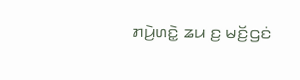ꤊꤣꤧ꤬ꤛꤢꤧ꤭ ꤘꤣ ꤢ꤬ ꤗꤢꤩ꤬ꤞꤢꤦ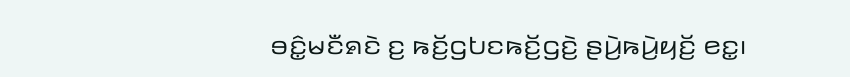ꤋꤢꤨ꤭ꤗꤢꤪꤎꤢꤧ ꤢ꤬ ꤒꤢꤩ꤬ꤞꤝꤢꤒꤢꤩ꤬ꤞꤢꤧ꤬ ꤔꤣꤧ꤬ꤒꤣꤧ꤬ꤟꤢꤩ꤬ ꤕꤢ꤭꤯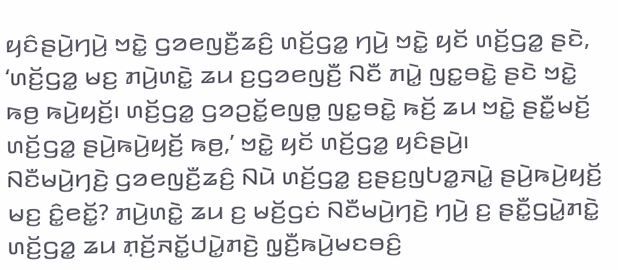ꤟꤢꤨꤔꤣꤧ꤬ꤚꤣꤧ꤬ ꤠꤢꤧ꤭ ꤞꤤꤕꤜꤢꤪ꤬ꤘꤢꤨ꤬ ꤛꤢꤩ꤬ꤞꤤ꤭ ꤚꤣꤧ꤬ ꤠꤢꤧ꤭ ꤟꤢꤩ ꤛꤢꤩ꤬ꤞꤤ꤭ ꤔꤢꤧ, ‘ꤛꤢꤩ꤬ꤞꤤ꤭ ꤗꤢ꤬ ꤊꤣꤧ꤬ꤛꤢꤧ꤭ ꤘꤣ ꤢ꤬ꤞꤤꤕꤜꤢꤪ꤬ ꤡꤢꤪ ꤊꤣꤧ꤭ ꤜꤢ꤭ꤋꤢꤧ꤭ ꤔꤢꤧ ꤠꤢꤧ꤭ ꤒꤥ꤬ ꤒꤣꤧ꤬ꤟꤢꤩ꤬꤯ ꤛꤢꤩ꤬ꤞꤤ꤭ ꤞꤤꤑꤢꤩ꤭ꤕꤜꤥ꤭ ꤜꤢ꤭ꤋꤢꤧ꤭ ꤒꤢꤩ꤬ ꤘꤣ ꤠꤢꤧ꤭ ꤔꤢꤪ꤭ꤗꤢꤩ꤬ ꤛꤢꤩ꤬ꤞꤤ꤭ ꤔꤣꤧ꤬ꤒꤣꤧ꤬ꤟꤢꤩ꤬ ꤒꤥ꤬,’ ꤠꤢꤧ꤭ ꤟꤢꤩ ꤛꤢꤩ꤬ꤞꤤ꤭ ꤟꤢꤨꤔꤣꤧ꤬꤯
ꤡꤢꤪꤗꤣꤧ꤬ꤚꤢꤧ꤬ ꤞꤤꤕꤜꤢꤪ꤬ꤘꤢꤨ꤬ ꤡꤣꤧ ꤛꤢꤩ꤬ꤞꤤ꤭ ꤢ꤬ꤔꤢ꤬ꤜꤝꤤ꤭ꤏꤣꤧ꤭ ꤔꤣꤧ꤬ꤒꤣꤧ꤬ꤟꤢꤩ꤬ ꤗꤢ꤬ ꤢꤨ꤭ꤕꤢꤩ꤭? ꤊꤣꤧ꤬ꤛꤢꤧ꤭ ꤘꤣ ꤢ꤬ ꤗꤢꤩ꤬ꤞꤢꤦ ꤡꤢꤪꤗꤣꤧ꤬ꤚꤢꤧ꤬ ꤚꤣꤧ꤬ ꤢ꤬ ꤔꤢꤪ꤭ꤞꤣꤧ꤭ꤊꤢꤧ꤭ ꤛꤢꤩ꤬ꤞꤤ꤭ ꤘꤣ ꤊ꤫ꤢꤩ꤬ꤏꤢꤩ꤭ꤓꤣꤧ꤭ꤊꤢꤧ꤬ ꤜ꤫ꤢꤪ꤬ꤒꤣꤧ꤬ꤗꤢꤋꤢꤨ꤬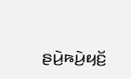ꤔꤣꤧ꤬ꤒꤣꤧ꤬ꤟꤢꤩ꤬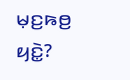ꤗ꤫ꤢ꤬ꤒꤥ꤬ ꤟꤢꤧ꤭?